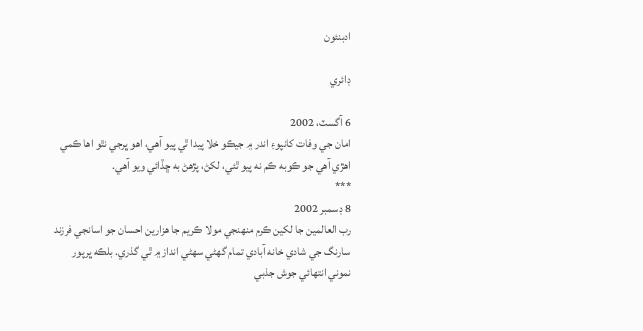ادبنئون

ڊائري

6 آگسٽ، 2002
امان جي وفات کانپوءِ اندر ۾ جيڪو خلا پيدا ٿي پيو آهي، اهو ڀرجي نٿو اها ڪمي اهڙي آهي جو ڪوبه ڪم نه پيو ٿئي، لکڻ، پڙهڻ به ڇڏائي ويو آهي.
***
8 ڊسمبر 2002
رب العالمين جا لکين ڪرم منهنجي مولا ڪريم جا هزارين احسان جو اسانجي فرزند سارنگ جي شادي خانه آبادي تمام گهڻي سهڻي انداز ۾ ٿي گذري. بلڪه ڀرپور نموني انتهائي جوش جذبي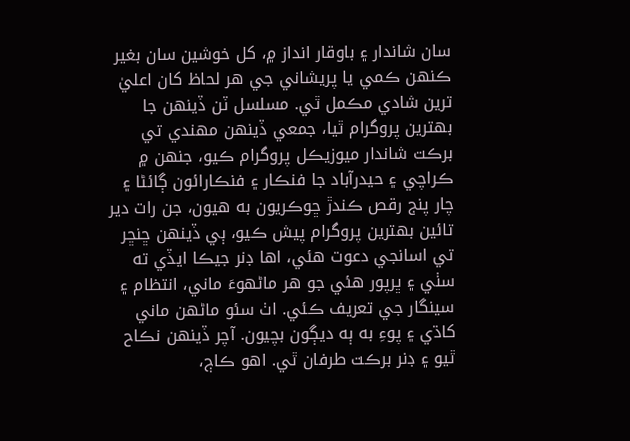سان شاندار ۽ باوقار انداز ۾، کل خوشين سان بغير ڪنهن ڪمي يا پريشاني جي هر لحاظ کان اعليٰ ترين شادي مڪمل ٿي. مسلسل ٽن ڏينهن جا بهترين پروگرام ٿيا، جمعي ڏينهن مهندي تي برڪت شاندار ميوزيڪل پروگرام ڪيو، جنهن ۾ ڪراچي ۽ حيدرآباد جا فنڪار ۽ فنڪارائون ڳائڻا ۽ چار پنج رقص ڪندڙ ڇوڪريون به هيون، جن رات دير تائين بهترين پروگرام پيش ڪيو، ٻي ڏينهن ڇنڇر تي اسانجي دعوت هئي، اها ڊنر جيڪا ايڏي ته سٺي ۽ ڀرپور هئي جو هر ماڻهوءَ ماني، انتظام ۽ سينگار جي تعريف ڪئي. اٺ سئو ماڻهن ماني کاڌي ۽ پوءِ به ٻه ديڳون بچيون. آچر ڏينهن نڪاح ٿيو ۽ ڊنر برڪت طرفان ٿي. اهو ڪاڄ،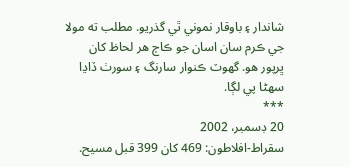شاندار ۽ باوقار نموني ٿي گذريو. مطلب ته مولا جي ڪرم سان اسان جو ڪاڄ هر لحاظ کان ڀرپور هو. گهوٽ ڪنوار سارنگ ۽ سورٺ ڏاڍا سهڻا پي لڳا.
***
20 ڊسمبر، 2002
سقراط-افلاطون: 469 کان 399 قبل مسيح.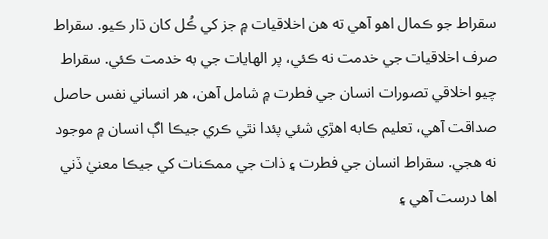سقراط جو ڪمال اهو آهي ته هن اخلاقيات ۾ جز کي ڪُل کان ڌار ڪيو. سقراط صرف اخلاقيات جي خدمت نه ڪئي، پر الهايات جي به خدمت ڪئي. سقراط چيو اخلاقي تصورات انسان جي فطرت ۾ شامل آهن، هر انساني نفس حاصل صداقت آهي، تعليم ڪابه اهڙي شئي پئدا نٿي ڪري جيڪا اڳ انسان ۾ موجود نه هجي. سقراط انسان جي فطرت ۽ ذات جي ممڪنات کي جيڪا معنيٰ ڏني اها درست آهي ۽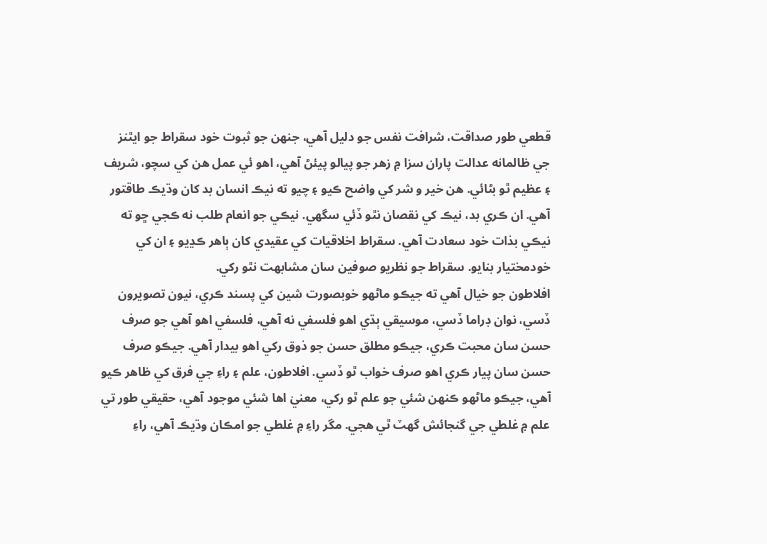قطعي طور صداقت، شرافت نفس جو دليل آهي، جنهن جو ثبوت خود سقراط جو ايٿنز جي ظالمانه عدالت پاران سزا ۾ زهر جو پيالو پيئڻ آهي، اهو ئي عمل هن کي سچو، شريف ۽ عظيم ٿو بڻائي. هن خير و شر کي واضح ڪيو ۽ چيو ته نيڪ انسان بد کان وڌيڪ طاقتور آهي. ان ڪري بد، نيڪ کي نقصان نٿو ڏئي سگهي. نيڪي جو انعام طلب نه ڪجي ڇو ته نيڪي بذات خود سعادت آهي. سقراط اخلاقيات کي عقيدي کان ٻاهر ڪڍيو ۽ ان کي خودمختيار بنايو. سقراط جو نظريو صوفين سان مشابهت نٿو رکي.
افلاطون جو خيال آهي ته جيڪو ماڻهو خوبصورت شين کي پسند ڪري، نيون تصويرون ڏسي، نوان ڊراما ڏسي، موسيقي ٻڌي اهو فلسفي نه آهي، فلسفي اهو آهي جو صرف حسن سان محبت ڪري، جيڪو مطلق حسن جو ذوق رکي اهو بيدار آهي. جيڪو صرف حسن سان پيار ڪري اهو صرف خواب ٿو ڏسي. افلاطون، علم ۽ راءِ جي فرق کي ظاهر ڪيو آهي، جيڪو ماڻهو ڪنهن شئي جو علم ٿو رکي، معنيٰ اها شئي موجود آهي، حقيقي طور تي علم ۾ غلطي جي گنجائش گهٽ ٿي هجي. مگر راءِ ۾ غلطي جو امڪان وڌيڪ آهي، راءِ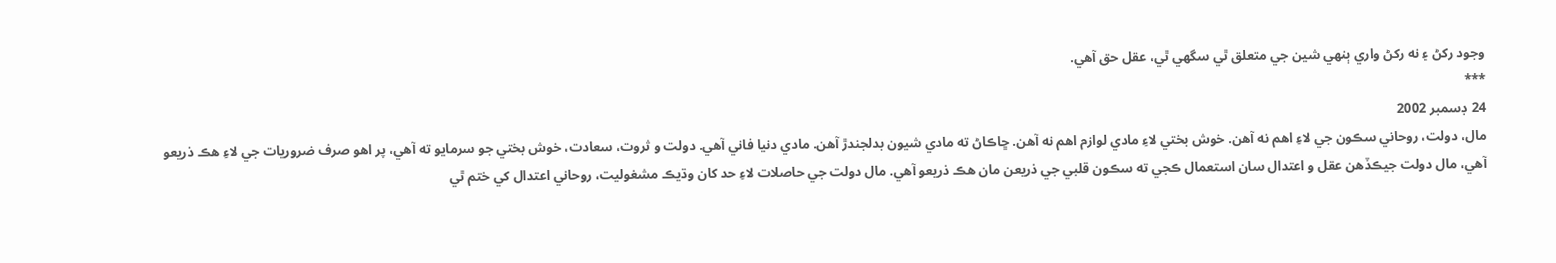وجود رکڻ ۽ نه رکڻ واري ٻنهي شين جي متعلق ٿي سگهي ٿي، عقل حق آهي.
***
24 ڊسمبر 2002
مال، دولت، روحاني سڪون جي لاءِ اهم نه آهن. خوش بختي لاءِ مادي لوازم اهم نه آهن. ڇاڪاڻ ته مادي شيون بدلجندڙ آهن. مادي دنيا فاني آهي. دولت و ثروت، سعادت، خوش بختي جو سرمايو ته آهي، پر اهو صرف ضروريات جي لاءِ هڪ ذريعو آهي، مال دولت جيڪڏهن عقل و اعتدال سان استعمال ڪجي ته سڪون قلبي جي ذريعن مان هڪ ذريعو آهي. مال دولت جي حاصلات لاءِ حد کان وڌيڪ مشغوليت، روحاني اعتدال کي ختم ٿي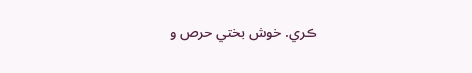ڪري. خوش بختي حرص و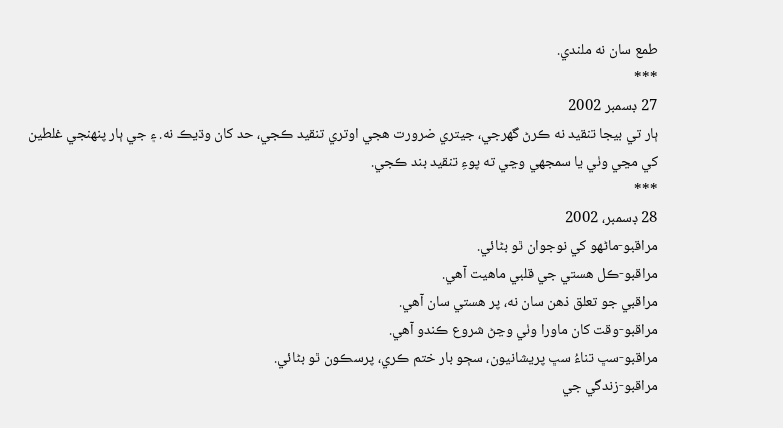طمع سان نه ملندي.
***
27 ڊسمبر 2002
ٻار تي بيجا تنقيد نه ڪرڻ گهرجي، جيتري ضرورت هجي اوتري تنقيد ڪجي، حد کان وڌيڪ نه. ۽ جي ٻار پنهنجي غلطين کي مڃي وٺي يا سمجهي وڃي ته پوءِ تنقيد بند ڪجي.
***
28 ڊسمبر، 2002
مراقبو-ماڻهو کي نوجوان ٿو بڻائي.
مراقبو-ڪل هستي جي قلبي ماهيت آهي.
مراقبي جو تعلق ذهن سان نه، پر هستي سان آهي.
مراقبو-وقت کان ماورا وٺي وڃڻ شروع ڪندو آهي.
مراقبو-سڀ تناءُ سڀ پريشانيون، سڄو بار ختم ڪري، پرسڪون ٿو بڻائي.
مراقبو-زندگي جي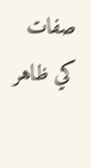صفات کي ظاهر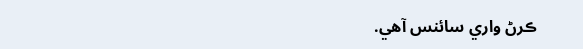ڪرڻ واري سائنس آهي.